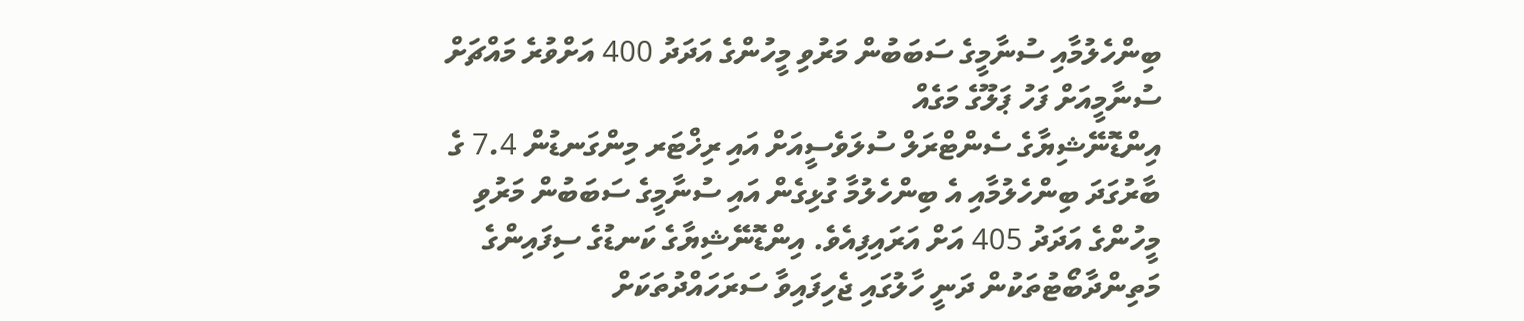ބިންހެލުމާއި ސުނާމީގެ ސަބަބުން މަރުވި މީހުންގެ އަދަދު 400 އަށްވުރެ މައްޗަށް
ސުނާމީއަށް ފަހު ޕަލޫގެ މަގެއް
އިންޑޮނޭޝިޔާގެ ސެންޓްރަލް ސުލަވެސީއަށް އައި ރިޚްޓަރ މިންގަނޑުން 7.4 ގެ ބާރުގަދަ ބިންހެލުމާއި އެ ބިންހެލުމާ ގުޅިގެން އައި ސުނާމީގެ ސަބަބުން މަރުވި މީހުންގެ އަދަދު 405 އަށް އަރައިފިއެވެ. އިންޑޮނޭޝިޔާގެ ކަނޑުގެ ސިފައިންގެ މަތިންދާބޯޓުތަކުން ދަނީ ހާލުގައި ޖެހިފައިވާ ސަރަހައްދުތަކަށް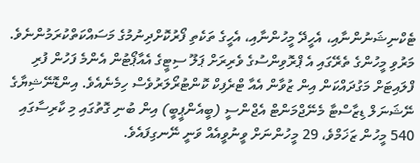ޓެކްނިޝަނުންނާއި، އެހީދޭ މީހުންނާއި، އެހީގެ ތަކެތި ފޯރުކޮށްދިނުމުގެ މަސައްކަތްކުރަމުންނެވެ.
މަރުވި މީހުންގެ ތެރޭގައި އެ ޕްރޮވިންސުގެ ވެރިރަށް ޕަލޫ ސިޓީގެ އެއާޕޯޓުން އެންމެ ފަހުން ފުރި ފްލައިޓަށް މަގުދައްކަން އިން ޒުވާން އެއާ ޓްރެފިކް ކޮންޓުރޯލަރުވެސް ހިމެނެއެވެ. އިންޑޮނޭޝިޔާގެ ނޭޝަނަލް ޑިޒާސްޓާ މެނޭޖްމަންޓް އެޖްންސީ (ބީއެންޕީބީ) އިން ބުނި ގޮތުގައި މި ކާރިސާގައި 540 މީހުން ޒަޚަމްވެ، 29 މީހުންނަށް ވީނުވީއެއް ވަނީ ނޭނގިފައެވެ.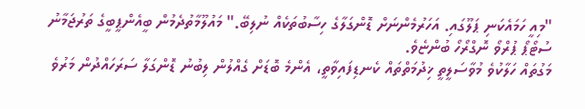"މިއީ ހަމައެކަނި ޕަލޫގައި. އަހަރުމެންނަށް ޑޮންގަލާގެ ހިސާބުތަކެއް ނުލިބޭ." މައުލޫމާތުދެމުން ބީއެންޕީބީގެ ތަރުޖަމާނު ސުޓޯޕޯ ޕުރްވޯ ނޮގްރޯހޯ ބުންޏެވެ.
މަގުތައް ހަލާކުވެ މުވާސަލީތީ ޚިދުމަތްތައް ކެނޑިފައިވާތީ، އެންމެ ބޮޑަށް ގެއްލުން ލިބުނު ޑޮންގަލާ ސަރަހައްދުން މަރުވެ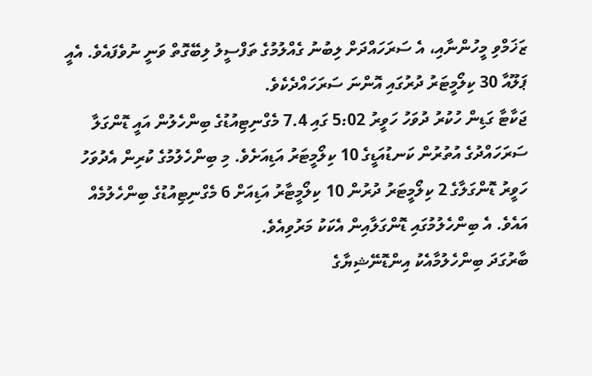ޒަޚަމްވި މީހުންނާއި، އެ ސަރަހައްދަށް ލިބުނު ގެއްލުމުގެ ތަފްސީލު ލިބޭގޮތް ވަނީ ނުވެފައެވެ. އެއީ ޕަލޫއާ 30 ކިލޯމީޓަރު ދުރުގައި އޮންނަ ސަރަހައްދެކެވެ.
ޖަކާޓާ ގަޑިން ހުކުރު ދުވަހު ހަވީރު 5:02 ގައި 7.4 މެގްނިޓިއުޑުގެ ބިންހެލުން އައީ ޑޮންގަލާ ސަރަހައްދުގެ އުތުރުން ކަނޑުއަޑީގެ 10 ކިލޯމީޓަރު އަޑިއަށެވެ. މި ބިންހެލުމުގެ ކުރިން އެދުވަހު ހަވީރު ޑޮންގަލާގެ 2 ކިލޯމީޓަރު ދުރުން 10 ކިލޯމީޓާރު އަޑިއަށް 6 މެގްނިޓިއުޑުގެ ބިންހެލުމެއް އައެވެ. އެ ބިންހެލުމުގައި ޑޮންގަލާއިން އެކަކު މަރުވިއެވެ.
ބާރުގަދަ ބިންހެލުމާއެކު އިންޑޮނޭޝިޔާގެ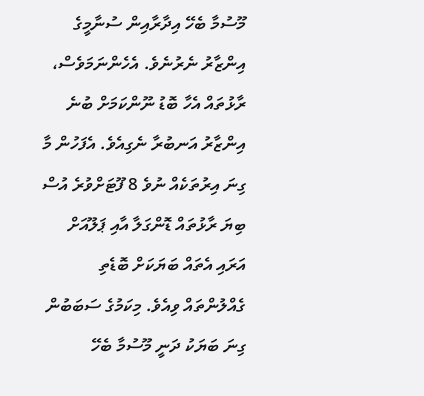މޫސުމާ ބެހޭ އިދާރާއިން ސުނާމީގެ އިންޒާރު ނެރުނެވެ. އެހެންނަމަވެސް، ރާޅުތައް އެހާ ބޮޑު ނޫންކަމަށް ބުނެ އިންޒާރު އަނބުރާ ނެގިއެވެ. އެފަހުން މާ ގިނަ އިރުތަކެއް ނުވެ 8 ފޫޓަށްވުރެ އުސް ބިޔަ ރާޅުތައް ޑޮންގަލާ އާއި ޕަލޫއަށް އަރައި އެތައް ބަޔަކަށް ބޮޑެތި ގެއްލުންތައް ވިއެވެ. މިކަމުގެ ސަބަބުން ގިނަ ބަޔަކު ދަނީ މޫސުމާ ބެހޭ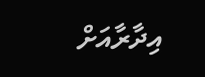އިދާރާއަށް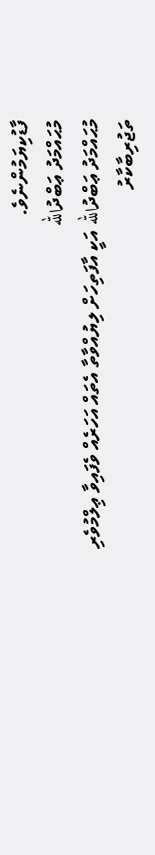ފާޑުކިޔަމުންނެވެ.
މުޙައްމަދު ޢަބްދުالله
މުޙައްމަދު ޢަބްދުالله އަކީ އާފަތިހަށް ލިޔުއްވާތާ އެތައް އަހަރެއް ވެފައިވާ ޢިލްމުވެރި ތަޖުރިބާކާރު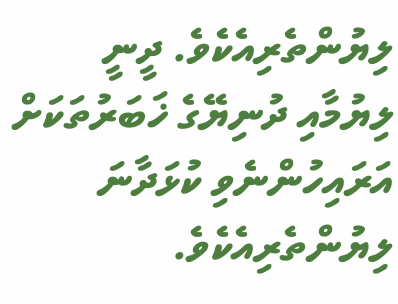ލިޔުންތެރިއެކެވެ. ދީނީ ލިޔުމާއި ދުނިޔޭގެ ޚަބަރުތަކަށް އަރައިހުންނެވި ކުޅަދާނަ ލިޔުންތެރިއެކެވެ.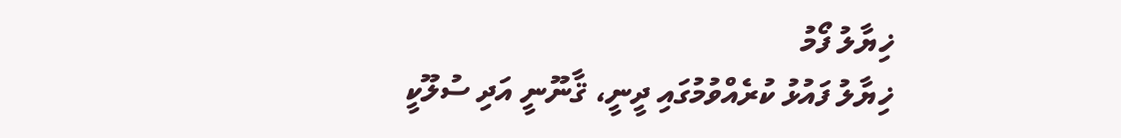ޚިޔާލު ފޯމު
ޚިޔާލު ފައުޅު ކުރެއްވުމުގައި ދީނީ، ޤާނޫނީ އަދި ސުލޫކީ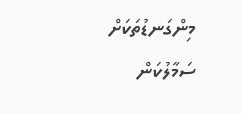މިންގަނޑުތަކަށް ސަމާލުކަން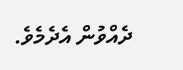ދެއްވުން އެދެމެވެ.